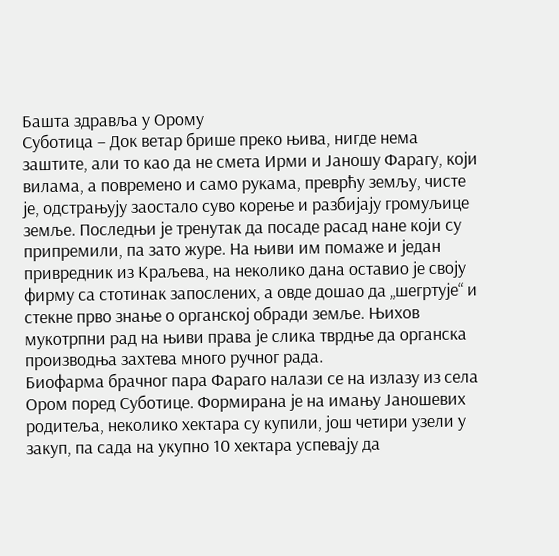Башта здравља у Орому
Суботица – Док ветар брише преко њива, нигде нема заштите, али то као да не смета Ирми и Јаношу Фарагу, који вилама, а повремено и само рукама, преврћу земљу, чисте је, одстрањују заостало суво корење и разбијају громуљице земље. Последњи је тренутак да посаде расад нане који су припремили, па зато журе. На њиви им помаже и један привредник из Краљева, на неколико дана оставио је своју фирму са стотинак запослених, а овде дошао да „шегртује“ и стекне прво знање о органској обради земље. Њихов мукотрпни рад на њиви права је слика тврдње да органска производња захтева много ручног рада.
Биофарма брачног пара Фараго налази се на излазу из села Ором поред Суботице. Формирана је на имању Јаношевих родитеља, неколико хектара су купили, још четири узели у закуп, па сада на укупно 10 хектара успевају да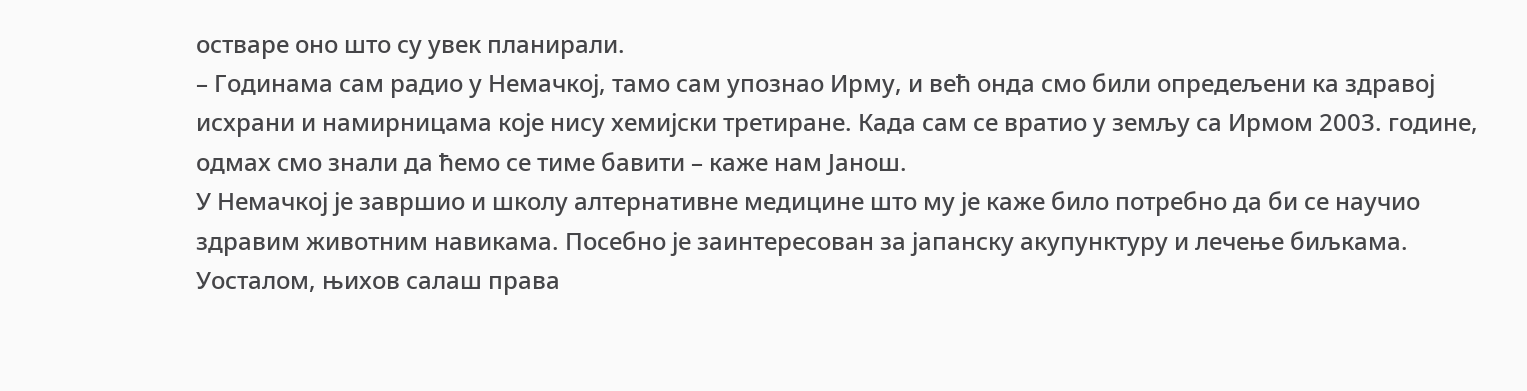остваре оно што су увек планирали.
– Годинама сам радио у Немачкој, тамо сам упознао Ирму, и већ онда смо били опредељени ка здравој исхрани и намирницама које нису хемијски третиране. Када сам се вратио у земљу са Ирмом 2003. године, одмах смо знали да ћемо се тиме бавити – каже нам Јанош.
У Немачкој је завршио и школу алтернативне медицине што му је каже било потребно да би се научио здравим животним навикама. Посебно је заинтересован за јапанску акупунктуру и лечење биљкама. Уосталом, њихов салаш права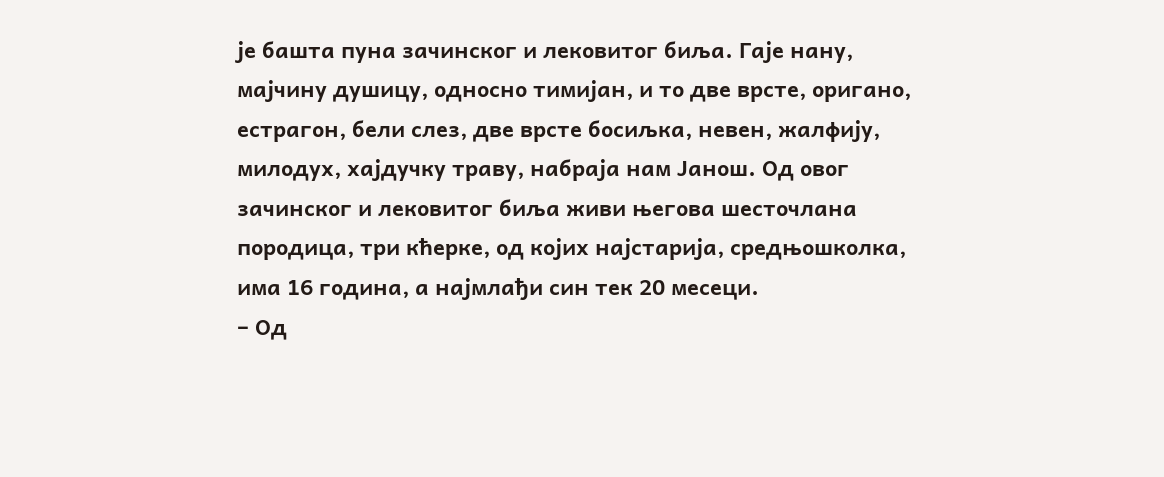је башта пуна зачинског и лековитог биља. Гаје нану, мајчину душицу, односно тимијан, и то две врсте, оригано, естрагон, бели слез, две врсте босиљка, невен, жалфију, милодух, хајдучку траву, набраја нам Јанош. Од овог зачинског и лековитог биља живи његова шесточлана породица, три кћерке, од којих најстарија, средњошколка, има 16 година, а најмлађи син тек 20 месеци.
– Од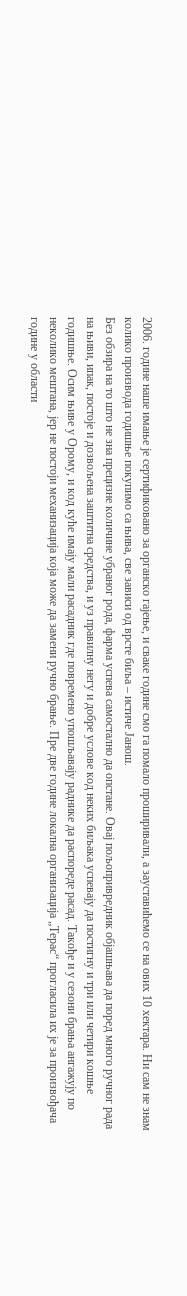2006. године наше имање је сертификовано за органско гајење, и сваке године смо га помало проширивали, а зауставићемо се на ових 10 хектара. Ни сам не знам колико производа годишње покупимо са њива, све зависи од врсте биља – истиче Јанош.
Без обзира на то што не зна прецизне количине убраног рода, фарма успева самостално да опстане. Овај пољопривредник објашњава да поред много ручног рада на њиви, ипак, постоје и дозвољена заштитна средства, и уз правилну негу и добре услове код неких биљака успевају да постигну и три или четири кошње годишње. Осим њиве у Орому, и код куће имају мали расадник где повремено упошљавају раднике да распореде расад. Такође и у сезони брања ангажују по неколико мештана, јер не постоји механизација која може да замени ручно брање. Пре две године локална организација „Терас“ прогласила их је за произвођача године у области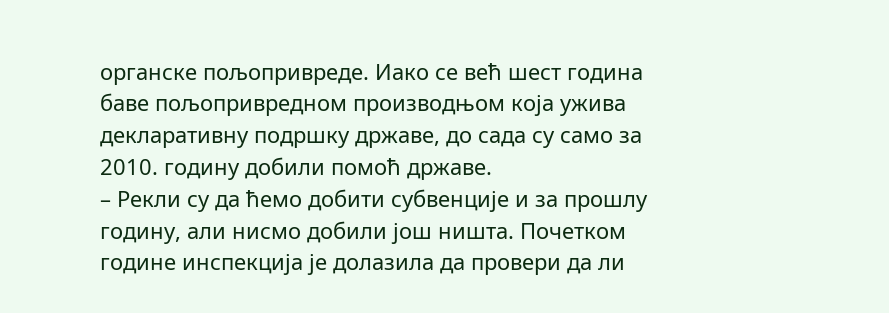органске пољопривреде. Иако се већ шест година баве пољопривредном производњом која ужива декларативну подршку државе, до сада су само за 2010. годину добили помоћ државе.
– Рекли су да ћемо добити субвенције и за прошлу годину, али нисмо добили још ништа. Почетком године инспекција је долазила да провери да ли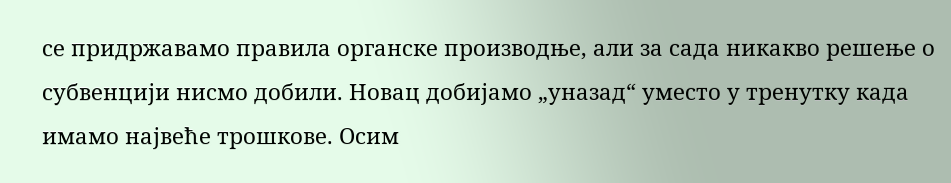се придржавамо правила органске производње, али за сада никакво решење о субвенцији нисмо добили. Новац добијамо „уназад“ уместо у тренутку када имамо највеће трошкове. Осим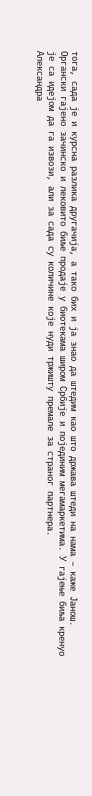тога, сада је и курсна разлика другачија, а тако бих и ја знао да штедим као што држава штеди на нама – каже Јанош.
Органски гајено зачинско и лековито биље продаје у биотекама широм Србије и појединим мегамаркетима. У гајење биља кренуо је са идејом да га извози, али за сада су количине које нуди тржишту премале за страног партнера.
Александра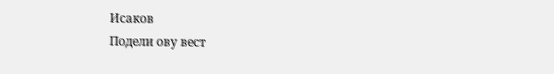Исаков
Подели ову вест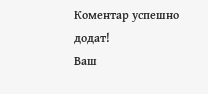Комeнтар успeшно додат!
Ваш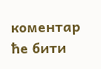комeнтар ћe бити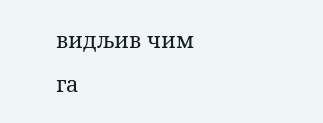видљив чим га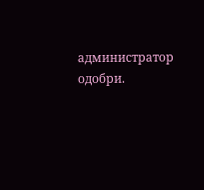администратор одобри.